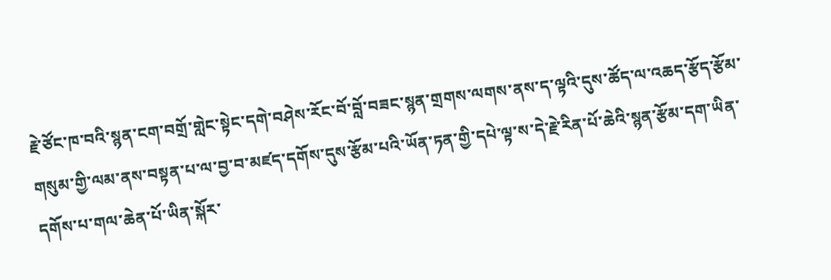རྗེ་ཙོང་ཁ་བའི་སྙན་ངག་བགྲོ་གླེང་སྟེང་དགེ་བཤེས་རོང་བོ་བློ་བཟང་སྙན་གྲགས་ལགས་ནས་ད་ལྟའི་དུས་ཚོད་ལ་འཆད་རྩོད་རྩོམ་གསུམ་གྱི་ལམ་ནས་བསྟན་པ་ལ་བྱ་བ་མཛད་དགོས་དུས་རྩོམ་པའི་ཡོན་ཏན་གྱི་དཔེ་ལྟ་ས་དེ་རྗེ་རིན་པོ་ཆེའི་སྙན་རྩོམ་དག་ཡིན་དགོས་པ་གལ་ཆེན་པོ་ཡིན་སྐོར་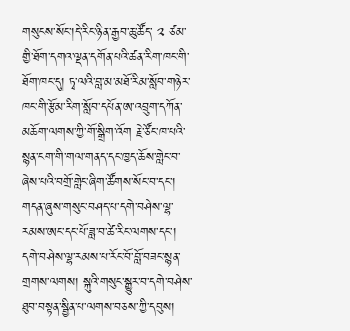གསུངས་སོང་།དེ་རིང་ཉིན་རྒྱབ་ཆུ་ཚོད་ ༢ ཙམ་གྱི་ཐོག་དགའ་ལྡན་དགོན་པའི་ཚན་རིག་ཁང་གི་ཐོག་ཁང་དུ། ཏྭ་ལའི་བླ་མ་མཐོ་རིམ་སློབ་གཉེར་ཁང་གི་རྩོམ་རིག་སློབ་དཔོན་ཨ་འབྲུག་དཀོན་མཆོག་ལགས་ཀྱི་གོ་སྒྲིག་འོག རྗེ་ཙོང་ཁ་པའི་སྙན་ངག་གི་གལ་གནད་དང་ཁྱད་ཆོས་གླེང་བ་ཞེས་པའི་བགྲོ་གླེང་ཞིག་ཚོགས་སོང་བ་དང་། གདན་ཞུས་གསུང་བཤད་པ་དགེ་བཤེས་ལྷ་རམས་ཨང་དང་པོ་ཟླ་བ་ཚེ་རིང་ལགས་དང་། དགེ་བཤེས་ལྷ་རམས་པ་རོང་བོ་བློ་བཟང་སྙན་གྲགས་ལགས། སྐུའི་གསུང་སྒྱུར་བ་དགེ་བཤེས་ཐུབ་བསྟན་སྦྱིན་པ་ལགས་བཅས་ཀྱི་དབུས།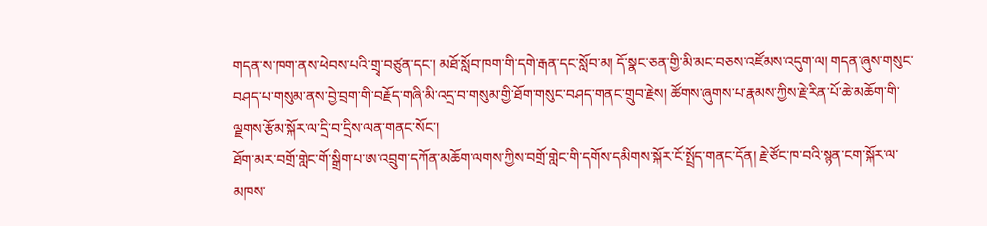གདན་ས་ཁག་ནས་ཕེབས་པའི་གྲྭ་བཙུན་དང་། མཐོ་སློབ་ཁག་གི་དགེ་རྒན་དང་སློབ་མ། དོ་སྣང་ཅན་གྱི་མི་མང་བཅས་འཛོམས་འདུག་ལ། གདན་ཞུས་གསུང་བཤད་པ་གསུམ་ནས་བྱེ་བྲག་གི་བརྗོད་གཞི་མི་འདྲ་བ་གསུམ་གྱི་ཐོག་གསུང་བཤད་གནང་གྲུབ་རྗེས། ཚོགས་ཞུགས་པ་རྣམས་ཀྱིས་རྗེ་རིན་པོ་ཆེ་མཆོག་གི་ལྗགས་རྩོམ་སྐོར་ལ་དྲི་བ་དྲིས་ལན་གནང་སོང་།
ཐོག་མར་བགྲོ་གླེང་གོ་སྒྲིག་པ་ཨ་འབྲུག་དཀོན་མཆོག་ལགས་ཀྱིས་བགྲོ་གླེང་གི་དགོས་དམིགས་སྐོར་ངོ་སྤྲོད་གནང་དོན། རྗེ་ཙོང་ཁ་བའི་སྙན་ངག་སྐོར་ལ་མཁས་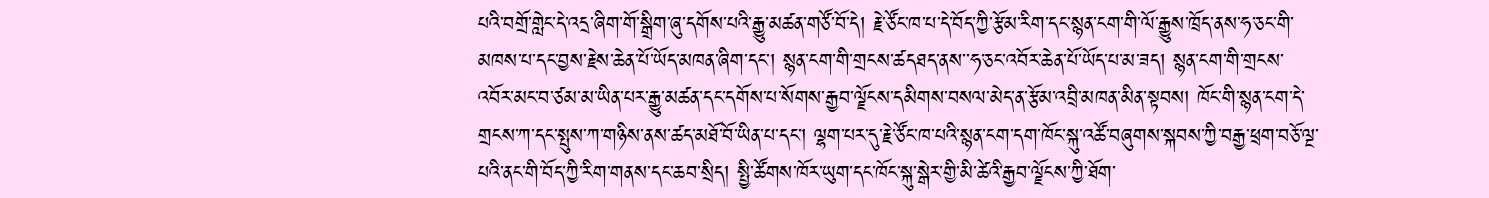པའི་བགྲོ་གླེང་དེ་འདྲ་ཞིག་གོ་སྒྲིག་ཞུ་དགོས་པའི་རྒྱུ་མཚན་གཙོ་བོ་དེ། རྗེ་ཙོང་ཁ་པ་དེ་བོད་ཀྱི་རྩོམ་རིག་དང་སྙན་ངག་གི་ལོ་རྒྱུས་ཁྲོད་ནས་ཧ་ཅང་གི་མཁས་པ་དང་བྱས་རྗེས་ཆེན་པོ་ཡོད་མཁན་ཞིག་དང་། སྙན་ངག་གི་གྲངས་ཚདཐད་ནས་་ཧ་ཅང་འབོར་ཆེན་པོ་ཡོད་པ་མ་ཟད། སྙན་ངག་གི་གྲངས་འབོར་མང་བ་ཙམ་མ་ཡིན་པར་རྒྱུ་མཚན་དང་དགོས་པ་སོགས་རྒྱབ་ལྗོངས་དམིགས་བསལ་མེད་ན་རྩོམ་འབྲི་མཁན་མིན་སྟབས། ཁོང་གི་སྙན་ངག་དེ་གྲངས་ཀ་དང་སྤུས་ཀ་གཉིས་ནས་ཚད་མཐོ་བོ་ཡིན་པ་དང་། ལྷག་པར་དུ་རྗེ་ཙོང་ཁ་པའི་སྙན་ངག་དག་ཁོང་སྐུ་འཚོ་བཞུགས་སྐབས་ཀྱི་བརྒྱ་ཕྲག་བཅོ་ལྔ་པའི་ནང་གི་བོད་ཀྱི་རིག་གནས་དང་ཆབ་སྲིད། སྤྱི་ཚོགས་ཁོར་ཡུག་དང་ཁོང་སྐུ་སྒེར་གྱི་མི་ཚེའི་རྒྱབ་ལྗོངས་ཀྱི་ཐོག་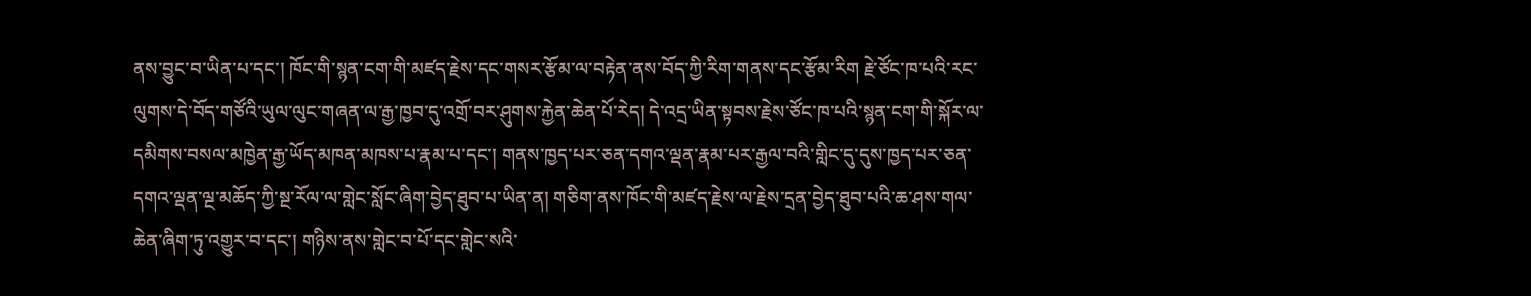ནས་བྱུང་བ་ཡིན་པ་དང་། ཁོང་གི་སྙན་ངག་གི་མཛད་རྗེས་དང་གསར་རྩོམ་ལ་བརྟེན་ནས་བོད་ཀྱི་རིག་གནས་དང་རྩོམ་རིག རྗེ་ཙོང་ཁ་པའི་རང་ལུགས་དེ་བོད་གཙོའི་ཡུལ་ལུང་གཞན་ལ་རྒྱ་ཁྱབ་དུ་འགྲོ་བར་ཤུགས་རྐྱེན་ཆེན་པོ་རེད། དེ་འདྲ་ཡིན་སྟབས་རྗེས་ཙོང་ཁ་པའི་སྙན་ངག་གི་སྐོར་ལ་དམིགས་བསལ་མཁྱེན་རྒྱ་ཡོད་མཁན་མཁས་པ་རྣམ་པ་དང་། གནས་ཁྱད་པར་ཅན་དགའ་ལྡན་རྣམ་པར་རྒྱལ་བའི་གླིང་དུ་དུས་ཁྱད་པར་ཅན་དགའ་ལྡན་ལྔ་མཆོད་ཀྱི་སྔ་རོལ་ལ་གླེང་སློང་ཞིག་བྱེད་ཐུབ་པ་ཡིན་ན། གཅིག་ནས་ཁོང་གི་མཛད་རྗེས་ལ་རྗེས་དྲན་བྱེད་ཐུབ་པའི་ཆ་ཤས་གལ་ཆེན་ཞིག་ཏུ་འགྱུར་བ་དང་། གཉིས་ནས་གླེང་བ་པོ་དང་གླེང་སའི་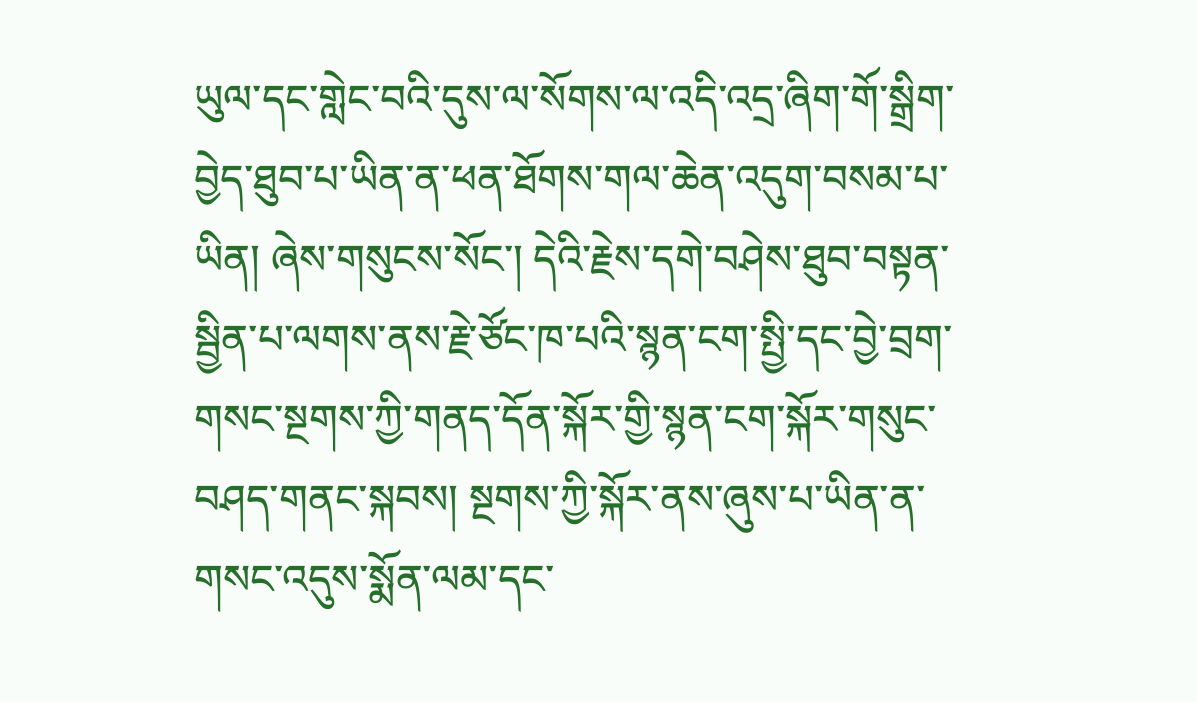ཡུལ་དང་གླེང་བའི་དུས་ལ་སོགས་ལ་འདི་འདྲ་ཞིག་གོ་སྒྲིག་བྱེད་ཐུབ་པ་ཡིན་ན་ཕན་ཐོགས་གལ་ཆེན་འདུག་བསམ་པ་ཡིན། ཞེས་གསུངས་སོང་། དེའི་རྗེས་དགེ་བཤེས་ཐུབ་བསྟན་སྦྱིན་པ་ལགས་ནས་རྗེ་ཙོང་ཁ་པའི་སྙན་ངག་སྤྱི་དང་བྱེ་བྲག་གསང་སྔགས་ཀྱི་གནད་དོན་སྐོར་གྱི་སྙན་ངག་སྐོར་གསུང་བཤད་གནང་སྐབས། སྔགས་ཀྱི་སྐོར་ནས་ཞུས་པ་ཡིན་ན་གསང་འདུས་སྨོན་ལམ་དང་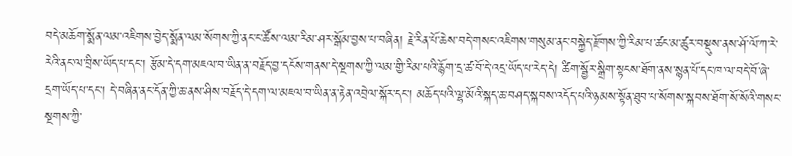བདེ་མཆོག་སྨོན་ལམ་འཇིགས་བྱེད་སྨོན་ལམ་སོགས་ཀྱི་ནང་ང་ཚོས་ལམ་རིམ་ཤར་སྒོམ་བྱས་པ་བཞིན། རྗེ་རིན་པོ་ཆེས་བདེ་གསང་འཇིགས་གསུམ་ནང་བསྐྱེད་རྫོགས་ཀྱི་རིམ་པ་ཚང་མ་ཚུར་བསྡུས་ནས་ཤོ་ལོ་ཀ་རེ་རེའི་ནང་ལ་བྲིས་ཡོད་པ་དང་། རྩོམ་དེ་དག་མཇལ་བ་ཡིན་ན་བརྗོད་བྱ་དངོས་གནས་དེ་སྔགས་ཀྱི་ལམ་གྱི་རིམ་པའི་རྙོག་དྲ་ཚ་བོ་དེ་འདྲ་ཡོད་པ་རེད་དེ། ཚིག་སྦྱོར་སྒྲིག་སྟངས་ཐོག་ནས་སྙན་པོ་དང་ཁ་ལ་བདེ་བོ་ཞེ་དྲག་ཡོད་པ་དང་། དེ་བཞིན་ནང་དོན་ཀྱི་ཆ་ནས་ཤིས་བརྗོད་དེ་དག་ལ་མཇལ་བ་ཡིན་ན་རྟེན་འབྲེལ་སྐོར་དང་། མཆོད་པའི་ལྷ་མོའི་སྐད་ཆ་བཤད་སྐབས་འདོད་པའི་ཉམས་སྟོན་ཐུབ་པ་སོགས་སྐབས་ཐོག་སོ་སོའི་གསང་སྔགས་ཀྱི་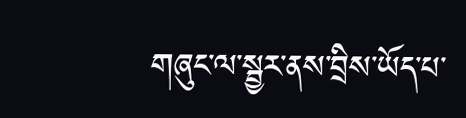གཞུང་ལ་སྦྱར་ནས་བྲིས་ཡོད་པ་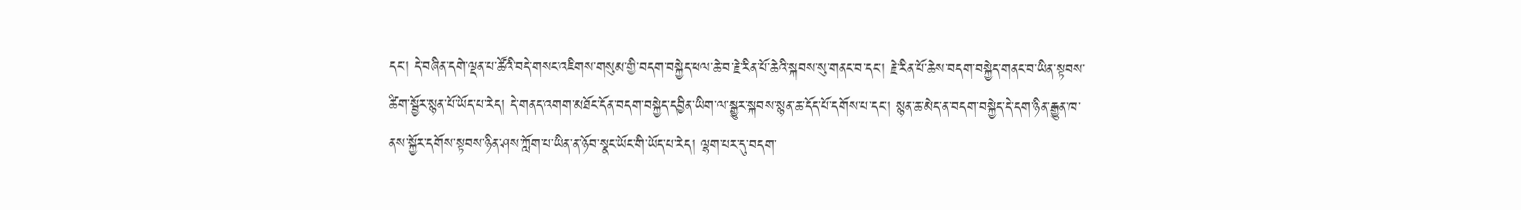དང་། དེ་བཞིན་དགེ་ལྡན་པ་ཚོའི་བདེ་གསང་འཇིགས་གསུམ་གྱི་བདག་བསྐྱེད་ཕལ་ཆེ་བ་རྗེ་རིན་པོ་ཆེའི་སྐབས་སུ་གནང་བ་དང་། རྗེ་རིན་པོ་ཆེས་བདག་བསྐྱེད་གནང་བ་ཡིན་སྟབས་ཚིག་སྦྱོར་སྙན་པོ་ཡོད་པ་རེད། དེ་གནད་འགག་མཐོང་དོན་བདག་བསྐྱེད་དབྱིན་ཡིག་ལ་སྒྱུར་སྐབས་སྙན་ཆ་དོད་པོ་དགོས་པ་དང་། སྙན་ཆ་མེད་ན་བདག་བསྐྱེད་དེ་དག་ཉིན་རྒྱུན་ཁ་ནས་སྐྱོར་དགོས་སྟབས་ཉིན་ཤས་ཀློག་པ་ཡིན་ན་ཉོབ་སྣང་ཡོང་གི་ཡོད་པ་རེད། ལྷག་པར་དུ་བདག་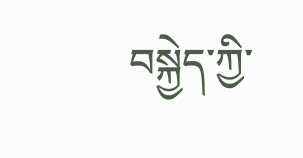བསྐྱེད་ཀྱི་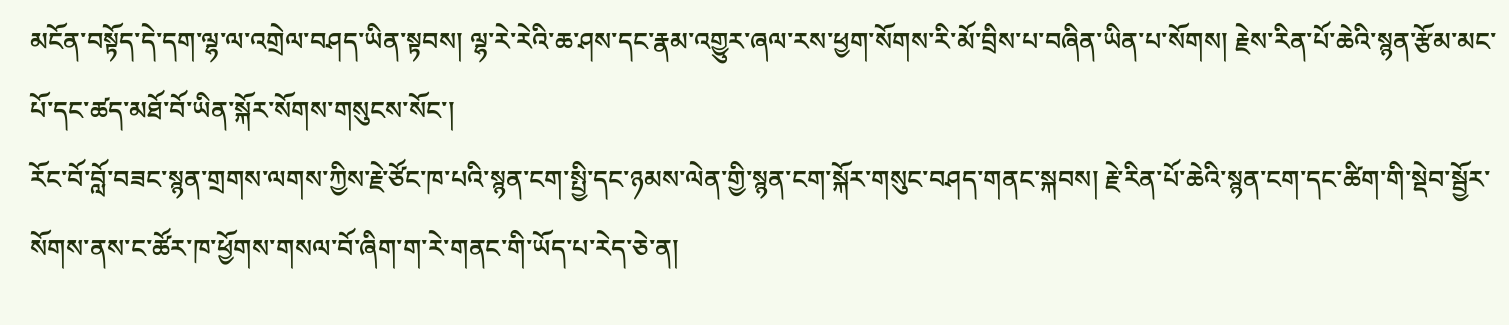མངོན་བསྟོད་དེ་དག་ལྷ་ལ་འགྲེལ་བཤད་ཡིན་སྟབས། ལྷ་རེ་རེའི་ཆ་ཤས་དང་རྣམ་འགྱུར་ཞལ་རས་ཕྱག་སོགས་རི་མོ་བྲིས་པ་བཞིན་ཡིན་པ་སོགས། རྗེས་རིན་པོ་ཆེའི་སྙན་རྩོམ་མང་པོ་དང་ཚད་མཐོ་བོ་ཡིན་སྐོར་སོགས་གསུངས་སོང་།
རོང་བོ་བློ་བཟང་སྙན་གྲགས་ལགས་ཀྱིས་རྗེ་ཙོང་ཁ་པའི་སྙན་ངག་སྤྱི་དང་ཉམས་ལེན་གྱི་སྙན་ངག་སྐོར་གསུང་བཤད་གནང་སྐབས། རྗེ་རིན་པོ་ཆེའི་སྙན་ངག་དང་ཚིག་གི་སྡེབ་སྦྱོར་སོགས་ནས་ང་ཚོར་ཁ་ཕྱོགས་གསལ་བོ་ཞིག་ག་རེ་གནང་གི་ཡོད་པ་རེད་ཅེ་ན།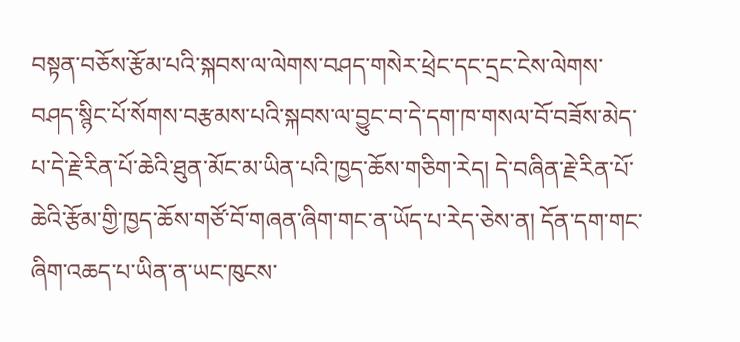བསྟན་བཅོས་རྩོམ་པའི་སྐབས་ལ་ལེགས་བཤད་གསེར་ཕྲེང་དང་དྲང་ངེས་ལེགས་བཤད་སྙིང་པོ་སོགས་བརྩམས་པའི་སྐབས་ལ་བྱུང་བ་དེ་དག་ཁ་གསལ་བོ་བཟོས་མེད་པ་དེ་རྗེ་རིན་པོ་ཆེའི་ཐུན་མོང་མ་ཡིན་པའི་ཁྱད་ཆོས་གཅིག་རེད། དེ་བཞིན་རྗེ་རིན་པོ་ཆེའི་རྩོམ་གྱི་ཁྱད་ཆོས་གཙོ་བོ་གཞན་ཞིག་གང་ན་ཡོད་པ་རེད་ཅེས་ན། དོན་དག་གང་ཞིག་འཆད་པ་ཡིན་ན་ཡང་ཁུངས་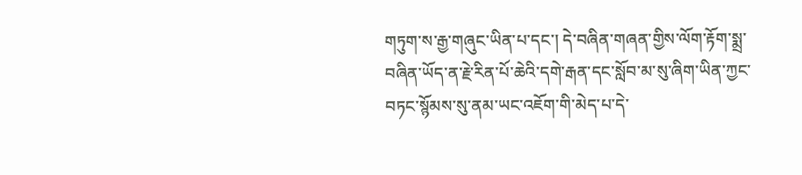གཏུག་ས་རྒྱ་གཞུང་ཡིན་པ་དང་། དེ་བཞིན་གཞན་གྱིས་ལོག་རྟོག་སྨྲ་བཞིན་ཡོད་ན་རྗེ་རིན་པོ་ཆེའི་དགེ་རྒན་དང་སློབ་མ་སུ་ཞིག་ཡིན་ཀྱང་བཏང་སྙོམས་སུ་ནམ་ཡང་འཇོག་གི་མེད་པ་དེ་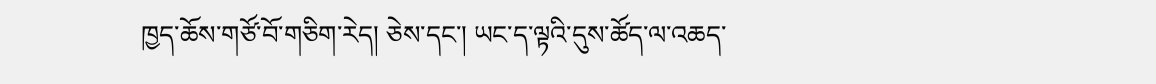ཁྱད་ཆོས་གཙོ་བོ་གཅིག་རེད། ཅེས་དང་། ཡང་ད་ལྟའི་དུས་ཚོད་ལ་འཆད་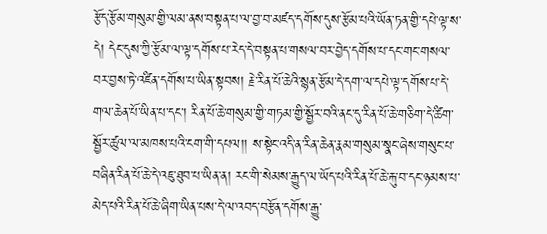རྩོད་རྩོམ་གསུམ་གྱི་ལམ་ནས་བསྟན་པ་ལ་བྱ་བ་མཛད་དགོས་དུས་རྩོམ་པའི་ཡོན་ཏན་གྱི་དཔེ་ལྟ་ས་དེ། དེང་དུས་ཀྱི་རྩོམ་ལ་ལྟ་དགོས་པ་རེད་དེ་བསྟན་པ་གསལ་བར་བྱེད་དགོས་པ་དང་གང་གསལ་བར་བྱས་ཏེ་འཛིན་དགོས་པ་ཡིན་སྟབས། རྗེ་རིན་པོ་ཆེའི་སྙན་རྩོམ་དེ་དག་ལ་དཔེ་ལྟ་དགོས་པ་དེ་གལ་ཆེན་པོ་ཡིན་པ་དང་། རིན་པོ་ཆེ་གསུམ་གྱི་གཏམ་གྱི་སྦྱོར་བའི་ནང་དུ་རིན་པོ་ཆེ་གཅིག་དེ་ཚིག་སྦྱོར་ཚུལ་ལ་མཁས་པའི་ངག་གི་དཔལ།། ས་སྟེང་འདི་ན་རིན་ཆེན་རྣམ་གསུམ་སྣང་ཞེས་གསུང་པ་བཞིན་རིན་པོ་ཆེ་དེ་འཇུ་ཐུབ་པ་ཡིན་ན། རང་གི་སེམས་རྒྱུད་ལ་ཡོད་པའི་རིན་པོ་ཆེ་རྐུ་བ་དང་ཉམས་པ་མེད་པའི་རིན་པོ་ཆེ་ཞིག་ཡིན་པས་དེ་ལ་འབད་བརྩོན་དགོས་རྒྱུ་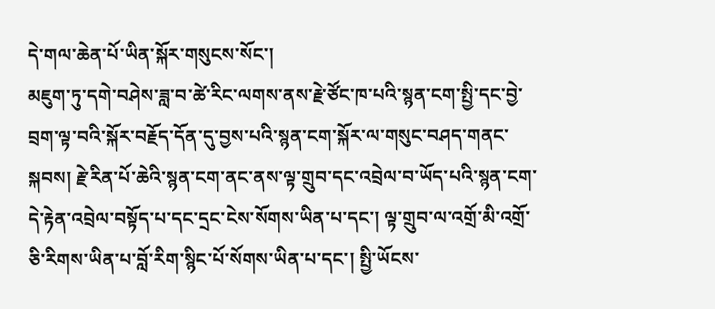དེ་གལ་ཆེན་པོ་ཡིན་སྐོར་གསུངས་སོང་།
མཇུག་ཏུ་དགེ་བཤེས་ཟླ་བ་ཚེ་རིང་ལགས་ནས་རྗེ་ཙོང་ཁ་པའི་སྙན་ངག་སྤྱི་དང་བྱེ་བྲག་ལྟ་བའི་སྐོར་བརྗོད་དོན་དུ་བྱས་པའི་སྙན་ངག་སྐོར་ལ་གསུང་བཤད་གནང་སྐབས། རྗེ་རིན་པོ་ཆེའི་སྙན་ངག་ནང་ནས་ལྟ་གྲུབ་དང་འབྲེལ་བ་ཡོད་པའི་སྙན་ངག་དེ་རྟེན་འབྲེལ་བསྟོད་པ་དང་དྲང་ངེས་སོགས་ཡིན་པ་དང་། ལྟ་གྲུབ་ལ་འགྲོ་མི་འགྲོ་ཅི་རིགས་ཡིན་པ་བློ་རིག་སྙིང་པོ་སོགས་ཡིན་པ་དང་། སྤྱི་ཡོངས་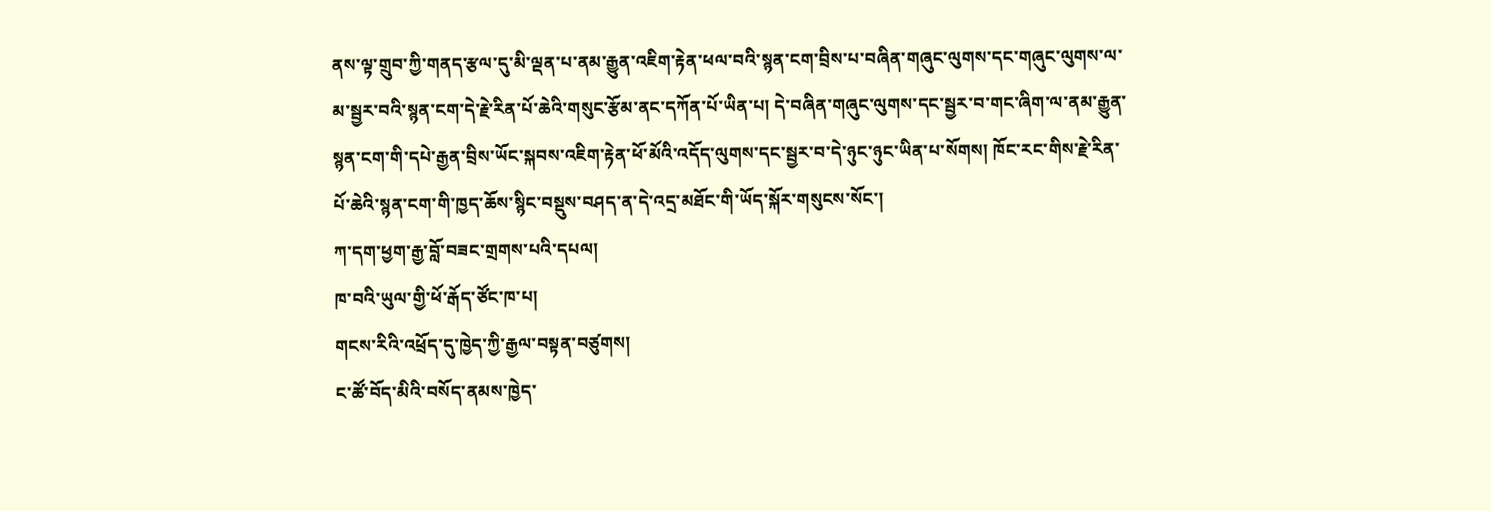ནས་ལྟ་གྲུབ་ཀྱི་གནད་རྩལ་དུ་མི་ལྡན་པ་ནམ་རྒྱུན་འཇིག་རྟེན་ཕལ་བའི་སྙན་ངག་བྲིས་པ་བཞིན་གཞུང་ལུགས་དང་གཞུང་ལུགས་ལ་མ་སྦྱར་བའི་སྙན་ངག་དེ་རྗེ་རིན་པོ་ཆེའི་གསུང་རྩོམ་ནང་དཀོན་པོ་ཡིན་པ། དེ་བཞིན་གཞུང་ལུགས་དང་སྦྱར་བ་གང་ཞིག་ལ་ནམ་རྒྱུན་སྙན་ངག་གི་དཔེ་རྒྱན་བྲིས་ཡོང་སྐབས་འཇིག་རྟེན་ཕོ་མོའི་འདོད་ལུགས་དང་སྦྱར་བ་དེ་ཉུང་ཉུང་ཡིན་པ་སོགས། ཁོང་རང་གིས་རྗེ་རིན་པོ་ཆེའི་སྙན་ངག་གི་ཁྱད་ཆོས་སྙིང་བསྡུས་བཤད་ན་དེ་འདྲ་མཐོང་གི་ཡོད་སྐོར་གསུངས་སོང་།
ཀ་དག་ཕྱག་རྒྱ་བློ་བཟང་གྲགས་པའི་དཔལ།
ཁ་བའི་ཡུལ་གྱི་ཕོ་རྒོད་ཙོང་ཁ་པ།
གངས་རིའི་འཕྲོད་དུ་ཁྱེད་ཀྱི་རྒྱལ་བསྟན་བཙུགས།
ང་ཚོ་བོད་མིའི་བསོད་ནམས་ཁྱེད་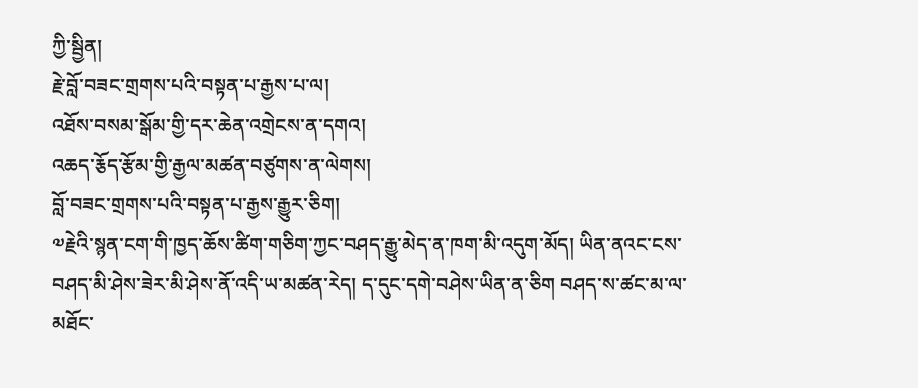ཀྱི་སྦྱིན།
རྗེ་བློ་བཟང་གྲགས་པའི་བསྟན་པ་རྒྱས་པ་ལ།
འཐོས་བསམ་སྒོམ་གྱི་དར་ཆེན་འགྲེངས་ན་དགའ།
འཆད་རྕོད་རྩོམ་གྱི་རྒྱལ་མཚན་བཙུགས་ན་ལེགས།
བློ་བཟང་གྲགས་པའི་བསྟན་པ་རྒྱས་རྒྱུར་ཅིག།
༧རྗེའི་སྙན་ངག་གི་ཁྱད་ཆོས་ཚིག་གཅིག་ཀྱང་བཤད་རྒྱུ་མེད་ན་ཁག་མི་འདུག་མོད། ཡིན་ནའང་ངས་བཤད་མི་ཤེས་ཟེར་མི་ཤེས་ནོ་འདི་ཡ་མཚན་རེད། ད་དུང་དགེ་བཤེས་ཡིན་ན་ཅིག བཤད་ས་ཚང་མ་ལ་མཐོང་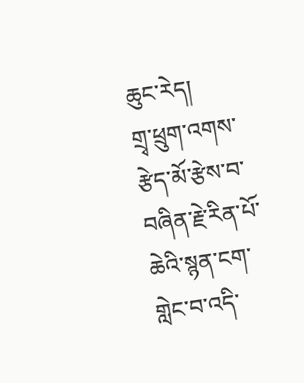ཆུང་རེད།
གྲྭ་ཕྲུག་འགས་རྩེད་མོ་རྩེས་བ་བཞིན་རྗེ་རིན་པོ་ཆེའི་སྙན་ངག་གླེང་བ་འདི་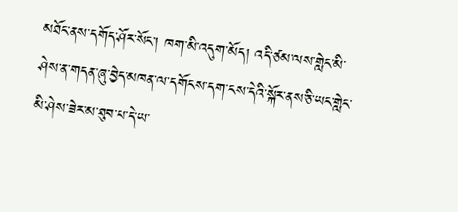མཐོང་ནས་དགོད་ཤོར་སོང་། ཁག་མི་འདུག་མོད། འདི་ཙམ་ལས་གླེང་མི་ཤེས་ན་གདན་ཞུ་བྱེད་མཁན་ལ་དགོངས་དག་ངས་དེའི་སྐོར་ནས་ཅི་ཡང་གླེང་མི་ཤེས་ཟེར་མ་ཐུབ་པ་དེ་ཡ་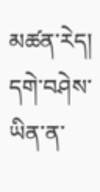མཚན་རེད། དགེ་བཤེས་ཡིན་ན་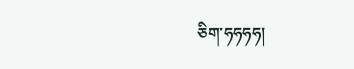ཅིག་ཧཧཧཧ།